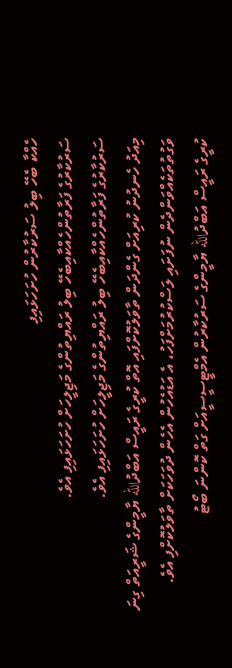ހެއްކާ ބެހޭ ބިލު ސަރުކާރުން ހުށަހަޅައިފި
ސަރުކާރުގެ ފަރާތުންހެއްކާއިބެހޭ ބިލު ރައްޔިތުންގެ މަޖިލީހަށް ހުށަހަޅައިފި އެވެ.
ސަރުކާރުގެ ފަރާތުންހެއްކާއިބެހޭ ބިލު ރައްޔިތުންގެ މަޖިލީހަށް ހުށަހަޅައިފި އެވެ.
މިއަދު ހެނދުނު ކުރިއަށް ގެންދަން ތާވަލުކޮށްފައި އޮތް ކުރީގެ ރައީސް އަބްދުالله ޔާމީންގެ ޝަރީއަތް ގިނަ ވަގުތުތަކެއްވަންދެން ނުފަށައި ލަސްކުރުމަށްފަހު، އެ އަޑުއެހުން އެހެން ދުވަހަކަށް ތާވަލުކޮށްފި އެވެ.
ކުރީގެ ރައީސް އަބްދުالله ޔާމީންގެ ސަރުކާރުން އެމްޓީސީސީއަށް ގަތް ކޮންނަ ބޯޓު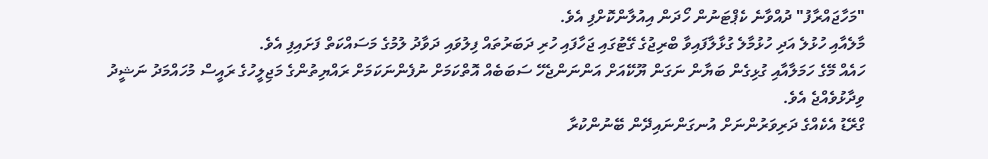"މަހާޖައްރާފު" ދުއްވާނެ ކެޕްޓަނުން ހޯދަން އިއުލާންކޮށްފި އެވެ.
މާލެއާއި ހުޅުލެ އަދި ހުޅުމާލެ ގުޅާލާފައިވާ ބްރިޖުގެ ގޭޓުގައި ޖަހާފައި ހުރި ދަބަރުތައް ފިލުވައި ދަވާދު ލުމުގެ މަސައްކަތް ފަށައިފި އެވެ.
ހައެއް މޭގެ ހަމަލާއާއި ގުޅިގެން ބަޔާން ނަގަން ޔޫކޭއަށް އަންނަންޖެހޭ ސަބަބެއް އޮތްކަމަށް ނުފެންނަކަމަށް ރައްޔިތުންގެ މަޖިލީހުގެ ރައީސް މުހައްމަދު ނަޝީދު ވިދާޅުވެއްޖެ އެވެ.
ގްރޭޑު އެކެއްގެ ދަރިވަރުންނަށް އުނގަންނައިދޭން ބޭނުންކުރާ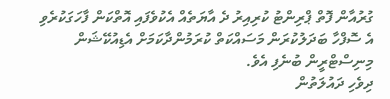ގުރުއާން ފޮތް ޕްރިންޓު ކުރިއިރު ދެ އާޔަތެއް އެކުވެފައި އޮތްކަން ފާހަގަކުރެވި އެ ސޮފްހާ ބަދަލުކުރަން މަސައްކަތް ކުރަމުންދާކަމަށް އެޑިއުކޭޝަން މިނިސްޓްރީން ބުނެފި އެވެ.
ދިވެހި ދައުލަތުން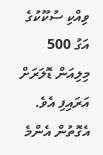ވިއްކި ސުކޫކުގެ އަގު 500 މިލިއަން ޑޮލަރަށް އަރައިފި އެވެ. އެގޮތުން އެންމެ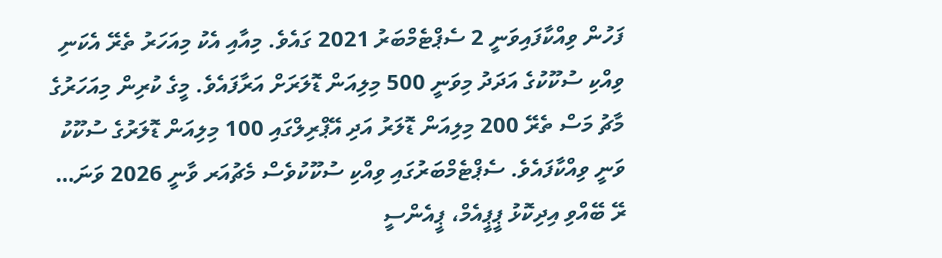ފަހުން ވިއްކާފައިވަނީ 2 ސެޕްޓެމްބަރު 2021 ގައެވެ. މިއާއި އެކު މިއަހަރު ތެރޭ އެކަނި ވިއްކި ސުކޫކުގެ އަދަދު މިވަނީ 500 މިލިއަން ޑޮލަރަށް އަރާފައެވެ. މީގެ ކުރިން މިއަހަރުގެ މާޗު މަސް ތެރޭ 200 މިލިއަން ޑޮލަރު އަދި އޭޕްރިލްގައި 100 މިލިއަން ޑޮލަރުގެ ސުކޫކު ވަނީ ވިއްކާފައެވެ. ސެޕްޓެމްބަރުގައި ވިއްކި ސުކޫކުވެސް މެޗުއަރ ވާނީ 2026 ވަނަ…
ރޭ ބޭއްވި އިދިކޮޅު ޕީޕީއެމް، ޕީއެންސީ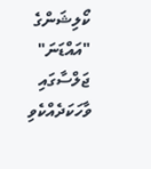ކޯލިޝަންގެ "އައްޑަނަ" ޖަލްސާގައި ވާހަކަދެއްކެވި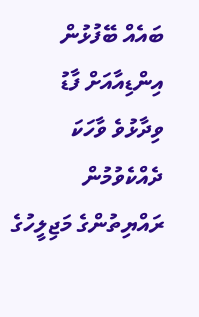ބައެއް ބޭފުޅުން އިންޑިއާއަށް ފާޑު ވިދާޅުވެ ވާހަކަ ދެއްކެވުމުން ރައްޔިތުންގެ މަޖިލީހުގެ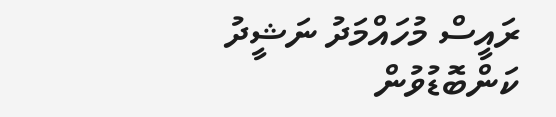ރައީސް މުހައްމަދު ނަޝީދު ކަންބޮޑުވުން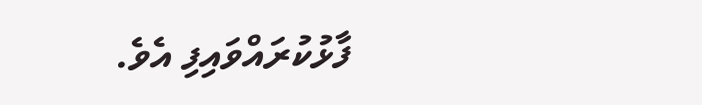ފާޅުކުރައްވައިފި އެވެ.